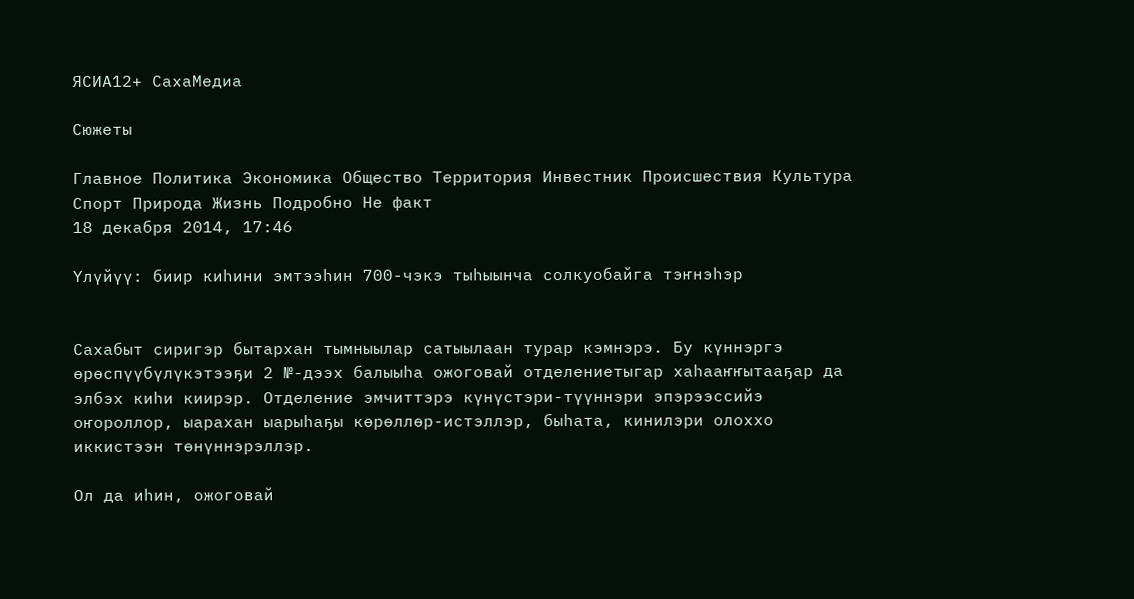ЯСИА12+ СахаМедиа

Сюжеты

Главное Политика Экономика Общество Территория Инвестник Происшествия Культура Спорт Природа Жизнь Подробно Не факт
18 декабря 2014, 17:46

Үлүйүү: биир киһини эмтээһин 700-чэкэ тыһыынча солкуобайга тэҥнэһэр


Сахабыт сиригэр бытархан тымныылар сатыылаан турар кэмнэрэ. Бу күннэргэ өрөспүүбүлүкэтээҕи 2 №-дээх балыыһа ожоговай отделениетыгар хаһааҥҥытааҕар да элбэх киһи киирэр. Отделение эмчиттэрэ күнүстэри-түүннэри эпэрээссийэ оҥороллор, ыарахан ыарыһаҕы көрөллөр-истэллэр, быһата, кинилэри олоххо иккистээн төнүннэрэллэр.

Ол да иһин, ожоговай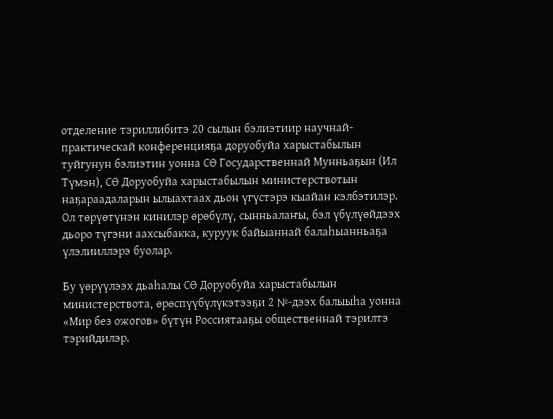отделение тэриллибитэ 20 сылын бэлиэтиир научнай-практическай конференцияҕа доруобуйа харыстабылын туйгунун бэлиэтин уонна СӨ Государственнай Мунньаҕын (Ил Түмэн), СӨ Доруобуйа харыстабылын министерствотын наҕараадаларын ылыахтаах дьон үгүстэрэ кыайан кэлбэтилэр. Ол төрүөтүнэн кинилэр өрөбүлү, сынньалаҥы, бэл үбүлүөйдээх дьоро түгэни аахсыбакка, куруук байыаннай балаһыанньаҕа үлэлииллэрэ буолар.

Бу үөрүүлээх дьаһалы СӨ Доруобуйа харыстабылын министерствота, өрөспүүбүлүкэтээҕи 2 №-дээх балыыһа уонна «Мир без ожогов» бүтүн Россиятааҕы общественнай тэрилтэ тэрийдилэр.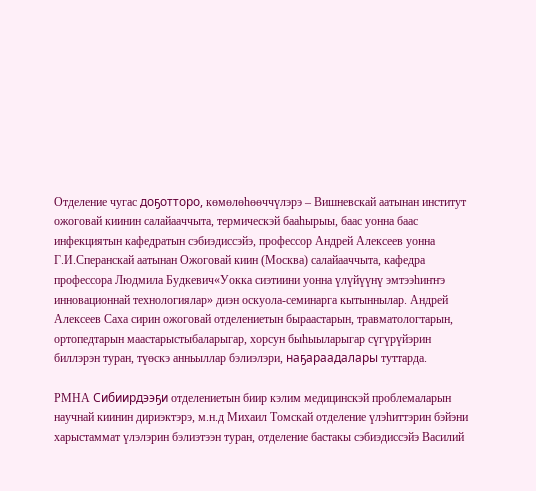Отделение чугас доҕотторо, көмөлөһөөччүлэрэ – Вишневскай аатынан институт ожоговай киинин салайааччыта, термическэй бааһырыы, баас уонна баас инфекциятын кафедратын сэбиэдиссэйэ, профессор Андрей Алексеев уонна Г.И.Сперанскай аатынан Ожоговай киин (Москва) салайааччыта, кафедра профессора Людмила Будкевич«Уокка сиэтиини уонна үлүйүүнү эмтээһиҥҥэ инновационнай технологиялар» диэн оскуола-семинарга кытыннылар. Андрей Алексеев Саха сирин ожоговай отделениетын быраастарын, травматологтарын, ортопедтарын маастарыстыбаларыгар, хорсун быһыыларыгар сүгүрүйэрин биллэрэн туран, түөскэ анньыллар бэлиэлэри, наҕараадалары туттарда.

РМНА Сибиирдээҕи отделениетын биир кэлим медицинскэй проблемаларын научнай киинин дириэктэрэ, м.н.д Михаил Томскай отделение үлэһиттэрин бэйэни харыстаммат үлэлэрин бэлиэтээн туран, отделение бастакы сэбиэдиссэйэ Василий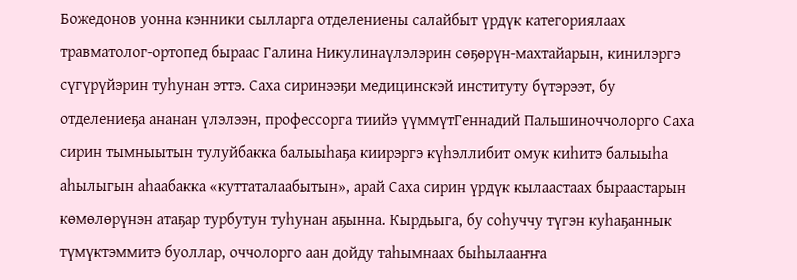Божедонов уонна кэнники сылларга отделениены салайбыт үрдүк категориялаах травматолог-ортопед быраас Галина Никулинаүлэлэрин сөҕөрүн-махтайарын, кинилэргэ сүгүрүйэрин туһунан эттэ. Саха сиринээҕи медицинскэй институту бүтэрээт, бу отделениеҕа ананан үлэлээн, профессорга тиийэ үүммүтГеннадий Пальшиноччолорго Саха сирин тымныытын тулуйбакка балыыһаҕа киирэргэ күһэллибит омук киһитэ балыыһа аһылыгын аһаабакка «куттаталаабытын», арай Саха сирин үрдүк кылаастаах быраастарын көмөлөрүнэн атаҕар турбутун туһунан аҕынна. Кырдьыга, бу соһуччу түгэн куһаҕаннык түмүктэммитэ буоллар, оччолорго аан дойду таһымнаах быһылааҥҥа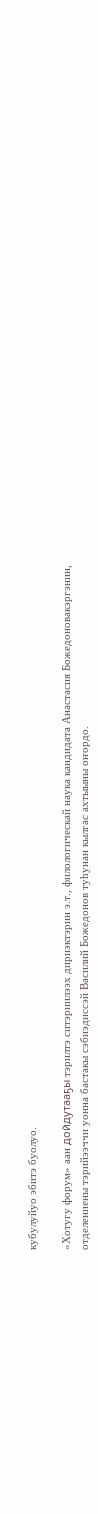кубулуйуо эбитэ буолуо.

«Хотугу форум» аан дойдутааҕы тэрилтэ ситэриилээх дириэктэрин э.т., филологическай наука кандидата Анастасия Божедоновакэргэнин, отделениены тэрийээччи уонна бастакы сэбиэдиссэй Василий Божедонов туһунан кылгас ахтыыны оҥордо.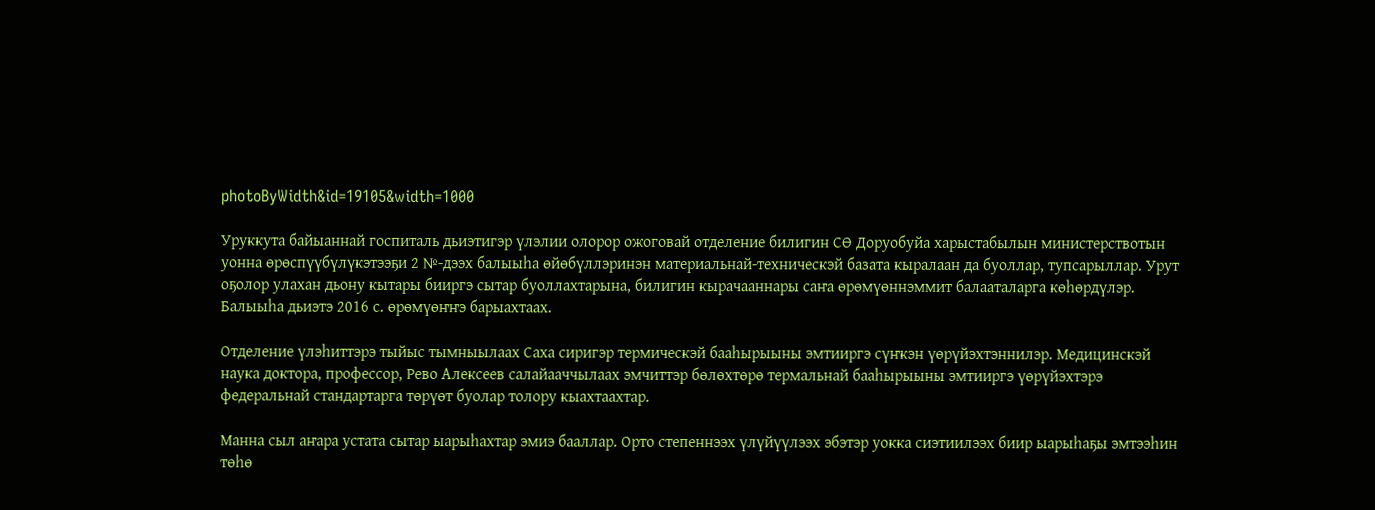photoByWidth&id=19105&width=1000

Уруккута байыаннай госпиталь дьиэтигэр үлэлии олорор ожоговай отделение билигин СӨ Доруобуйа харыстабылын министерствотын уонна өрөспүүбүлүкэтээҕи 2 №-дээх балыыһа өйөбүллэринэн материальнай-техническэй базата кыралаан да буоллар, тупсарыллар. Урут оҕолор улахан дьону кытары бииргэ сытар буоллахтарына, билигин кырачааннары саҥа өрөмүөннэммит балааталарга көһөрдүлэр. Балыыһа дьиэтэ 2016 с. өрөмүөҥҥэ барыахтаах.

Отделение үлэһиттэрэ тыйыс тымныылаах Саха сиригэр термическэй бааһырыыны эмтииргэ сүҥкэн үөрүйэхтэннилэр. Медицинскэй наука доктора, профессор, Рево Алексеев салайааччылаах эмчиттэр бөлөхтөрө термальнай бааһырыыны эмтииргэ үөрүйэхтэрэ федеральнай стандартарга төрүөт буолар толору кыахтаахтар.

Манна сыл аҥара устата сытар ыарыһахтар эмиэ бааллар. Орто степеннээх үлүйүүлээх эбэтэр уокка сиэтиилээх биир ыарыһаҕы эмтээһин төһө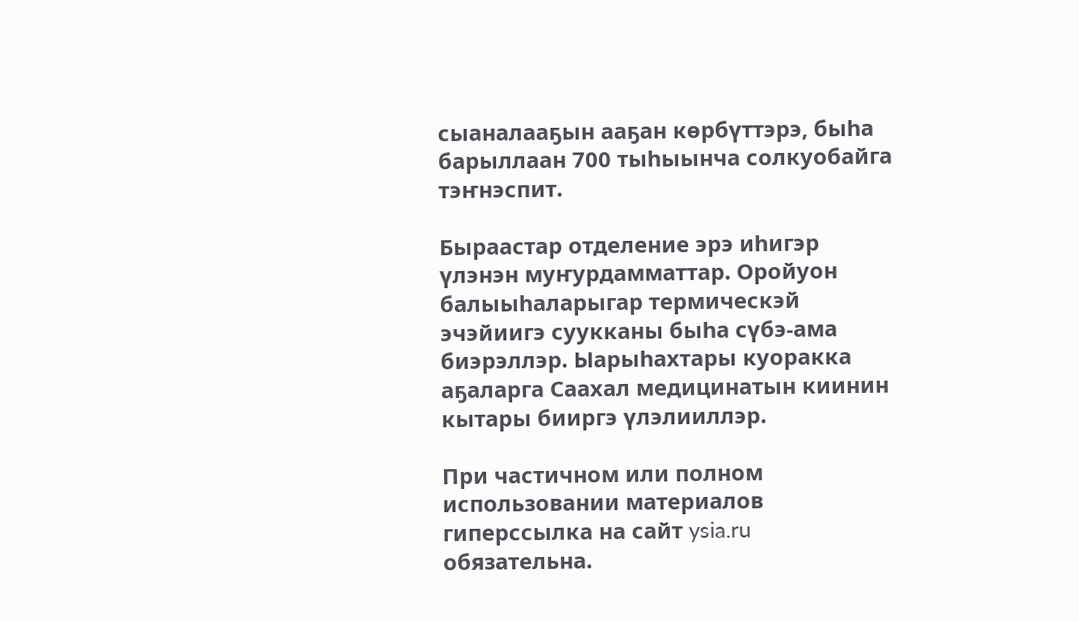сыаналааҕын ааҕан көрбүттэрэ, быһа барыллаан 700 тыһыынча солкуобайга тэҥнэспит.

Быраастар отделение эрэ иһигэр үлэнэн муҥурдамматтар. Оройуон балыыһаларыгар термическэй эчэйиигэ суукканы быһа сүбэ-ама биэрэллэр. Ыарыһахтары куоракка аҕаларга Саахал медицинатын киинин кытары бииргэ үлэлииллэр.

При частичном или полном использовании материалов гиперссылка на сайт ysia.ru обязательна.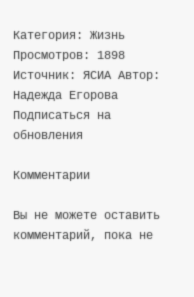Категория: Жизнь Просмотров: 1898 Источник: ЯСИА Автор: Надежда Егорова Подписаться на обновления

Комментарии

Вы не можете оставить комментарий, пока не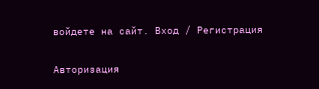войдете на сайт. Вход / Регистрация

Авторизация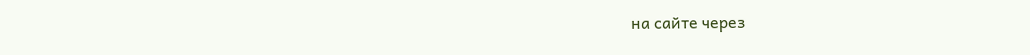на сайте через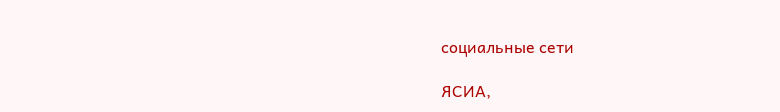социальные сети

ЯСИА,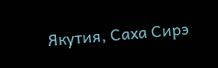Якутия, Саха Сирэ